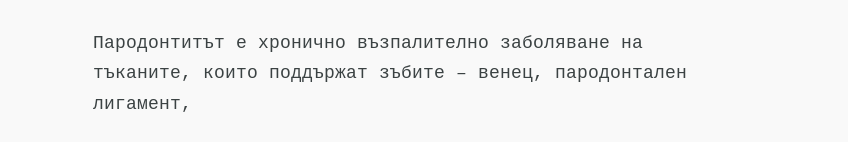Пародонтитът е хронично възпалително заболяване на тъканите, които поддържат зъбите – венец, пародонтален лигамент,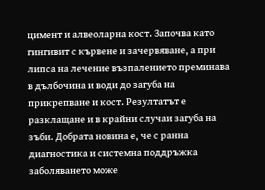цимент и алвеоларна кост. Започва като гингивит с кървене и зачервяване, а при липса на лечение възпалението преминава в дълбочина и води до загуба на прикрепване и кост. Резултатът е разклащане и в крайни случаи загуба на зъби. Добрата новина е, че с ранна диагностика и системна поддръжка заболяването може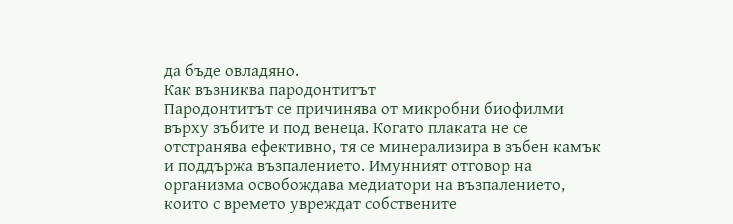да бъде овладяно.
Как възниква пародонтитът
Пародонтитът се причинява от микробни биофилми върху зъбите и под венеца. Когато плаката не се отстранява ефективно, тя се минерализира в зъбен камък и поддържа възпалението. Имунният отговор на организма освобождава медиатори на възпалението, които с времето увреждат собствените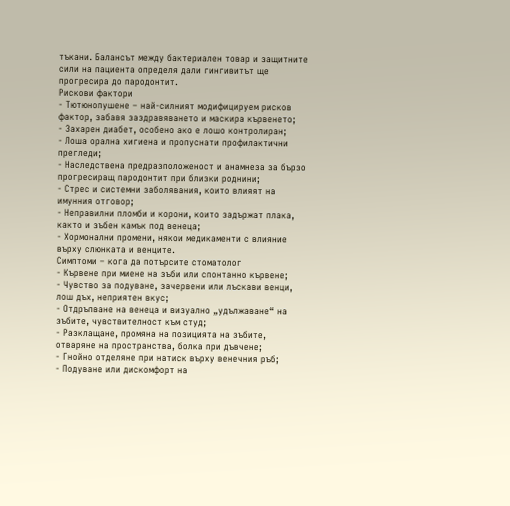тъкани. Балансът между бактериален товар и защитните сили на пациента определя дали гингивитът ще прогресира до пародонтит.
Рискови фактори
- Тютюнопушене – най-силният модифицируем рисков фактор, забавя заздравяването и маскира кървенето;
- Захарен диабет, особено ако е лошо контролиран;
- Лоша орална хигиена и пропуснати профилактични прегледи;
- Наследствена предразположеност и анамнеза за бързо прогресиращ пародонтит при близки роднини;
- Стрес и системни заболявания, които влияят на имунния отговор;
- Неправилни пломби и корони, които задържат плака, както и зъбен камък под венеца;
- Хормонални промени, някои медикаменти с влияние върху слюнката и венците.
Симптоми – кога да потърсите стоматолог
- Кървене при миене на зъби или спонтанно кървене;
- Чувство за подуване, зачервени или лъскави венци, лош дъх, неприятен вкус;
- Отдръпване на венеца и визуално „удължаване“ на зъбите, чувствителност към студ;
- Разклащане, промяна на позицията на зъбите, отваряне на пространства, болка при дъвчене;
- Гнойно отделяне при натиск върху венечния ръб;
- Подуване или дискомфорт на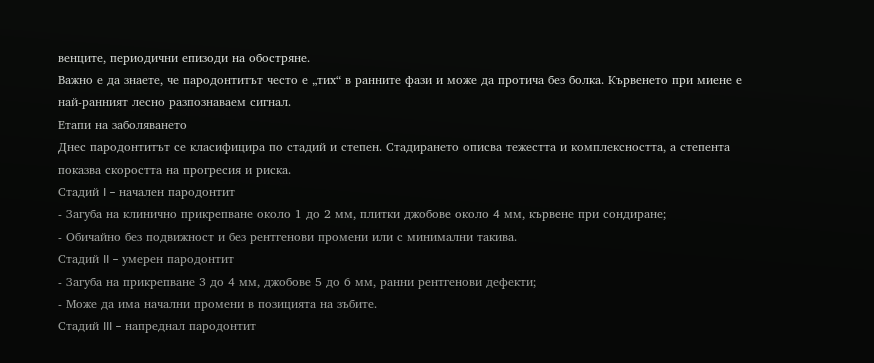венците, периодични епизоди на обостряне.
Важно е да знаете, че пародонтитът често е „тих“ в ранните фази и може да протича без болка. Кървенето при миене е най-ранният лесно разпознаваем сигнал.
Етапи на заболяването
Днес пародонтитът се класифицира по стадий и степен. Стадирането описва тежестта и комплексността, а степента показва скоростта на прогресия и риска.
Стадий I – начален пародонтит
- Загуба на клинично прикрепване около 1 до 2 мм, плитки джобове около 4 мм, кървене при сондиране;
- Обичайно без подвижност и без рентгенови промени или с минимални такива.
Стадий II – умерен пародонтит
- Загуба на прикрепване 3 до 4 мм, джобове 5 до 6 мм, ранни рентгенови дефекти;
- Може да има начални промени в позицията на зъбите.
Стадий III – напреднал пародонтит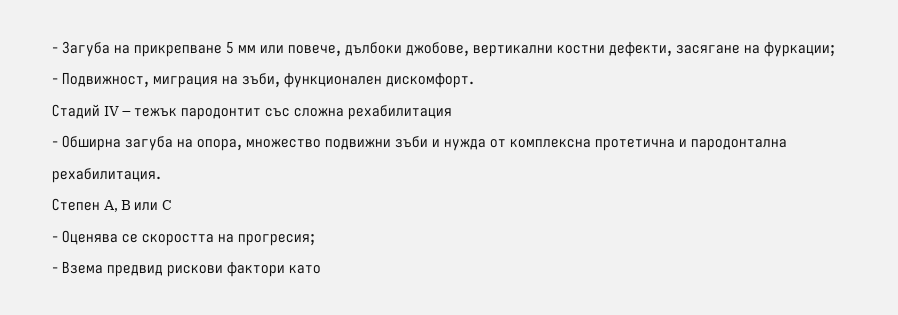- Загуба на прикрепване 5 мм или повече, дълбоки джобове, вертикални костни дефекти, засягане на фуркации;
- Подвижност, миграция на зъби, функционален дискомфорт.
Стадий IV – тежък пародонтит със сложна рехабилитация
- Обширна загуба на опора, множество подвижни зъби и нужда от комплексна протетична и пародонтална рехабилитация.
Степен A, B или C
- Оценява се скоростта на прогресия;
- Взема предвид рискови фактори като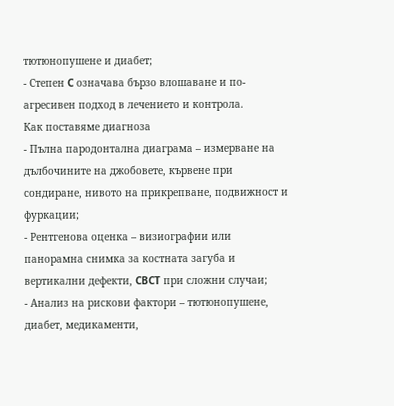тютюнопушене и диабет;
- Степен C означава бързо влошаване и по-агресивен подход в лечението и контрола.
Как поставяме диагноза
- Пълна пародонтална диаграма – измерване на дълбочините на джобовете, кървене при сондиране, нивото на прикрепване, подвижност и фуркации;
- Рентгенова оценка – визиографии или панорамна снимка за костната загуба и вертикални дефекти, CBCT при сложни случаи;
- Анализ на рискови фактори – тютюнопушене, диабет, медикаменти,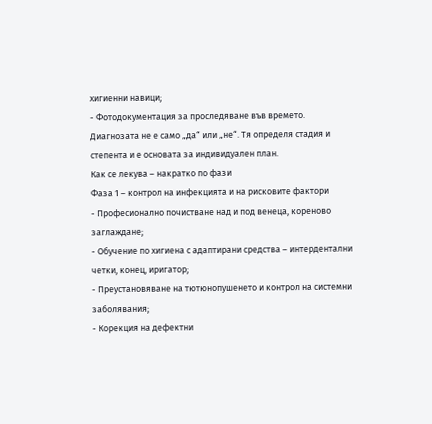хигиенни навици;
- Фотодокументация за проследяване във времето.
Диагнозата не е само „да“ или „не“. Тя определя стадия и степента и е основата за индивидуален план.
Как се лекува – накратко по фази
Фаза 1 – контрол на инфекцията и на рисковите фактори
- Професионално почистване над и под венеца, кореново заглаждане;
- Обучение по хигиена с адаптирани средства – интердентални четки, конец, иригатор;
- Преустановяване на тютюнопушенето и контрол на системни заболявания;
- Корекция на дефектни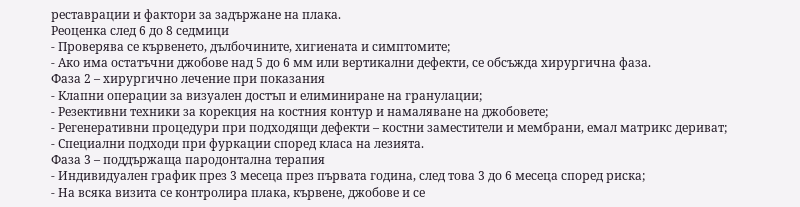реставрации и фактори за задържане на плака.
Реоценка след 6 до 8 седмици
- Проверява се кървенето, дълбочините, хигиената и симптомите;
- Ако има остатъчни джобове над 5 до 6 мм или вертикални дефекти, се обсъжда хирургична фаза.
Фаза 2 – хирургично лечение при показания
- Клапни операции за визуален достъп и елиминиране на гранулации;
- Резективни техники за корекция на костния контур и намаляване на джобовете;
- Регенеративни процедури при подходящи дефекти – костни заместители и мембрани, емал матрикс дериват;
- Специални подходи при фуркации според класа на лезията.
Фаза 3 – поддържаща пародонтална терапия
- Индивидуален график през 3 месеца през първата година, след това 3 до 6 месеца според риска;
- На всяка визита се контролира плака, кървене, джобове и се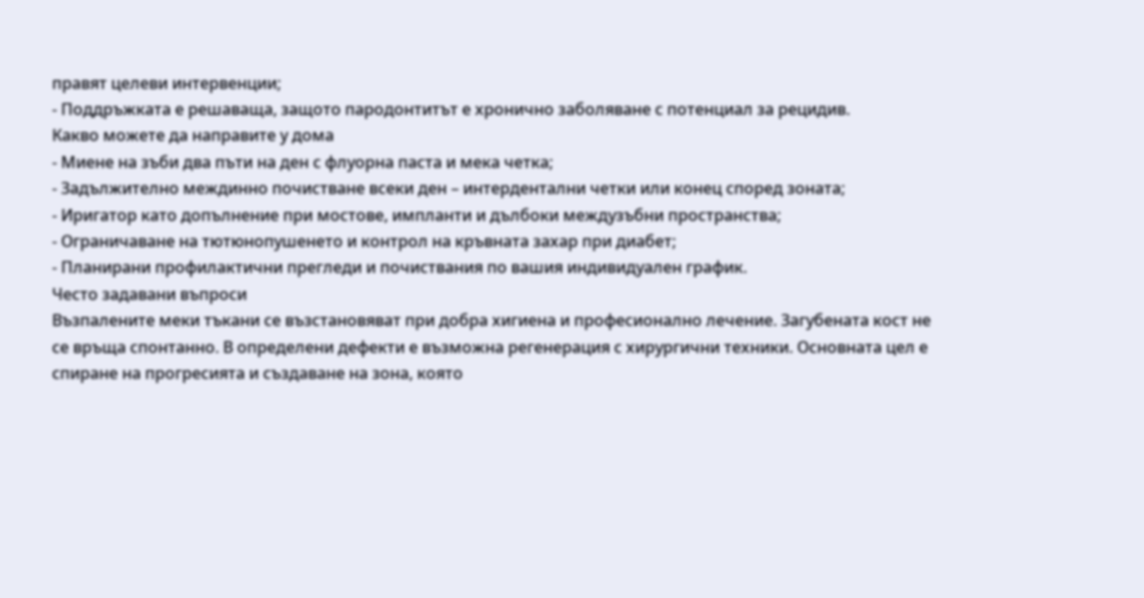правят целеви интервенции;
- Поддръжката е решаваща, защото пародонтитът е хронично заболяване с потенциал за рецидив.
Какво можете да направите у дома
- Миене на зъби два пъти на ден с флуорна паста и мека четка;
- Задължително междинно почистване всеки ден – интердентални четки или конец според зоната;
- Иригатор като допълнение при мостове, импланти и дълбоки междузъбни пространства;
- Ограничаване на тютюнопушенето и контрол на кръвната захар при диабет;
- Планирани профилактични прегледи и почиствания по вашия индивидуален график.
Често задавани въпроси
Възпалените меки тъкани се възстановяват при добра хигиена и професионално лечение. Загубената кост не се връща спонтанно. В определени дефекти е възможна регенерация с хирургични техники. Основната цел е спиране на прогресията и създаване на зона, която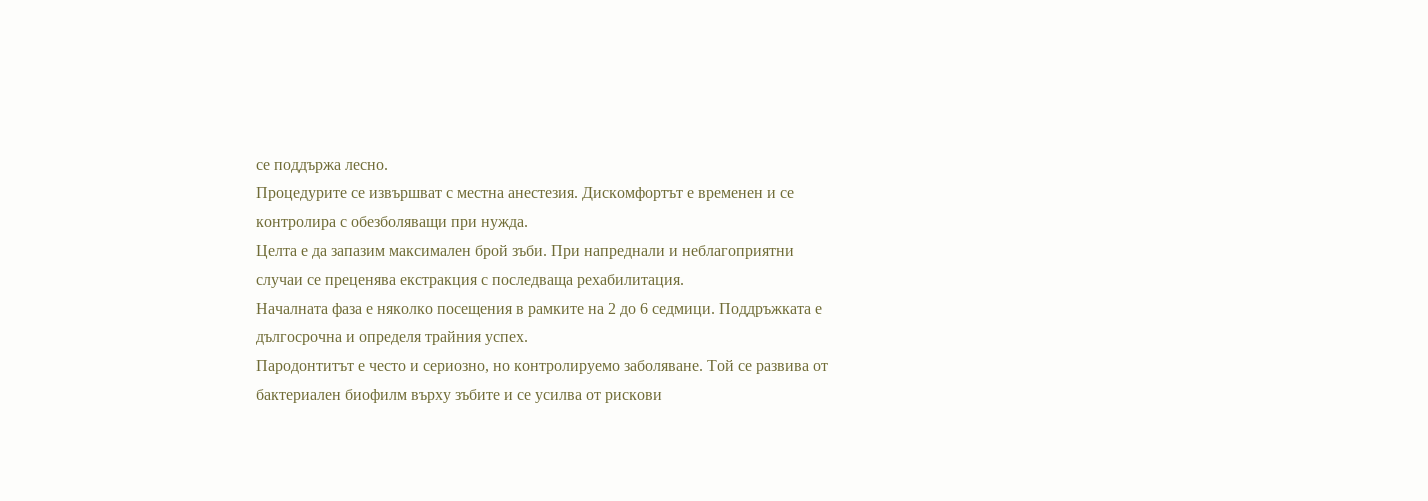се поддържа лесно.
Процедурите се извършват с местна анестезия. Дискомфортът е временен и се контролира с обезболяващи при нужда.
Целта е да запазим максимален брой зъби. При напреднали и неблагоприятни случаи се преценява екстракция с последваща рехабилитация.
Началната фаза е няколко посещения в рамките на 2 до 6 седмици. Поддръжката е дългосрочна и определя трайния успех.
Пародонтитът е често и сериозно, но контролируемо заболяване. Той се развива от бактериален биофилм върху зъбите и се усилва от рискови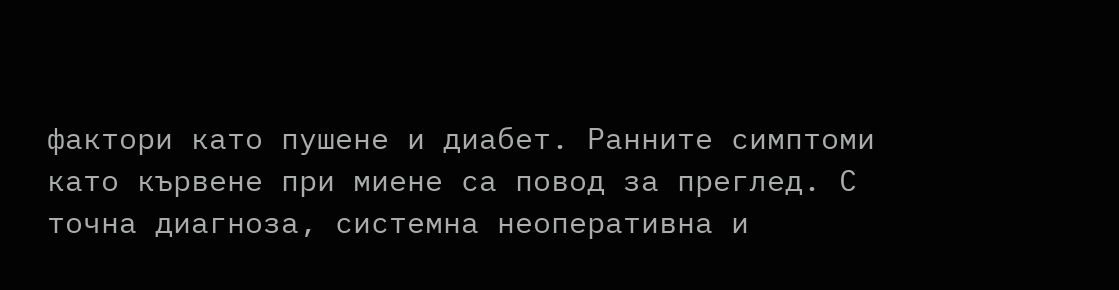фактори като пушене и диабет. Ранните симптоми като кървене при миене са повод за преглед. С точна диагноза, системна неоперативна и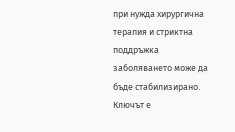при нужда хирургична терапия и стриктна поддръжка заболяването може да бъде стабилизирано. Ключът е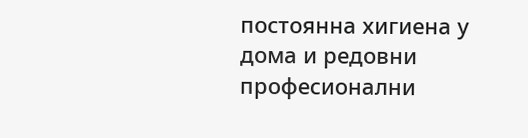постоянна хигиена у дома и редовни професионални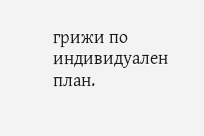грижи по индивидуален план.